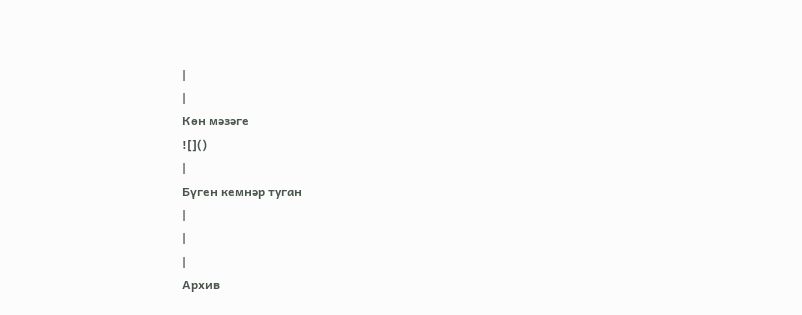|
|
Көн мәзәге
![]()
|
Бүген кемнәр туган
|
|
|
Архив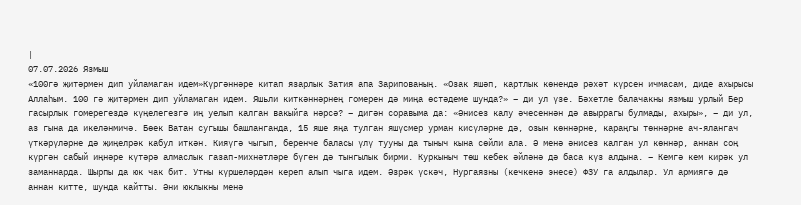|
07.07.2026 Язмыш
«100гә җитәрмен дип уйламаган идем»Күргәннәре китап язарлык Затия апа Зарипованың. «Озак яшәп, картлык көнендә рәхәт күрсен ичмасам, диде ахырысы Аллаһым. 100 гә җитәрмен дип уйламаган идем. Яшьли киткәннәрнең гомерен дә миңа өстәдеме шунда?» – ди ул үзе. Бәхетле балачакны язмыш урлый Бер гасырлык гомерегездә күңелегезгә иң уелып калган вакыйга нәрсә? – дигән соравыма да: «Әнисез калу әчесеннән дә авыррагы булмады, ахыры», – ди ул, аз гына да икеләнмичә. Бөек Ватан сугышы башланганда, 15 яше яңа тулган яшүсмер урман кисүләрне дә, озын көннәрне, караңгы төннәрне ач-ялангач үткәрүләрне дә җиңелрәк кабул иткән. Кияүгә чыгып, беренче баласы үлү тууны да тыныч кына сөйли ала. Ә менә әнисез калган ул көннәр, аннан соң күргән сабый иңнәре күтәрә алмаслык газап-михнәтләре бүген дә тынгылык бирми. Куркыныч төш кебек әйләнә дә баса күз алдына. – Кемгә кем кирәк ул заманнарда. Шырпы да юк чак бит. Утны күршеләрдән кереп алып чыга идем. Әзрәк үскәч, Нургаязны (кечкенә энесе) ФЗУ га алдылар. Ул армиягә дә аннан китте, шунда кайтты. Әни юклыкны менә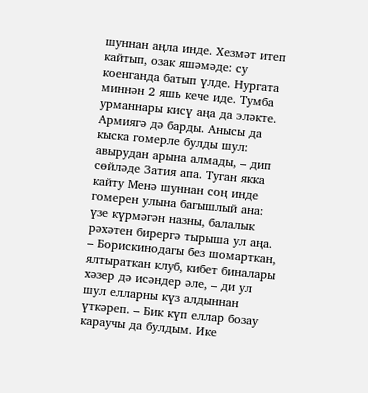шуннан аңла инде. Хезмәт итеп кайтып, озак яшәмәде: су коенганда батып үлде. Нургата миннән 2 яшь кече иде. Тумба урманнары кисү аңа да эләкте. Армиягә дә барды. Анысы да кыска гомерле булды шул: авырудан арына алмады, – дип сөйләде Затия апа. Туган якка кайту Менә шуннан соң инде гомерен улына багышлый ана: үзе күрмәгән назны, балалык рәхәтен бирергә тырыша ул аңа. – Борискинодагы без шомарткан, ялтыраткан клуб, кибет биналары хәзер дә исәндер әле, – ди ул шул елларны күз алдыннан үткәреп. – Бик күп еллар бозау караучы да булдым. Ике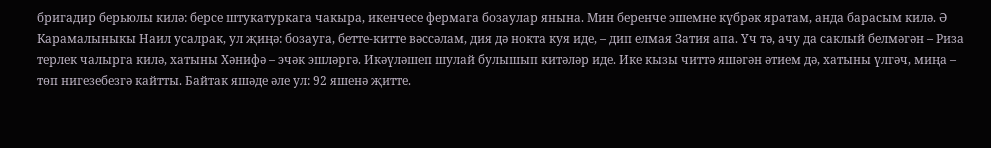бригадир берьюлы килә: берсе штукатуркага чакыра, икенчесе фермага бозаулар янына. Мин беренче эшемне күбрәк яратам, анда барасым килә. Ә Карамалыныкы Наил усалрак, ул җиңә: бозауга, бетте-китте вәссәлам, дия дә нокта куя иде, – дип елмая Затия апа. Үч тә, ачу да саклый белмәгән – Риза терлек чалырга килә, хатыны Хәнифә – эчәк эшләргә. Икәүләшеп шулай булышып китәләр иде. Ике кызы читтә яшәгән әтием дә, хатыны үлгәч, миңа – төп нигезебезгә кайтты. Байтак яшәде әле ул: 92 яшенә җитте.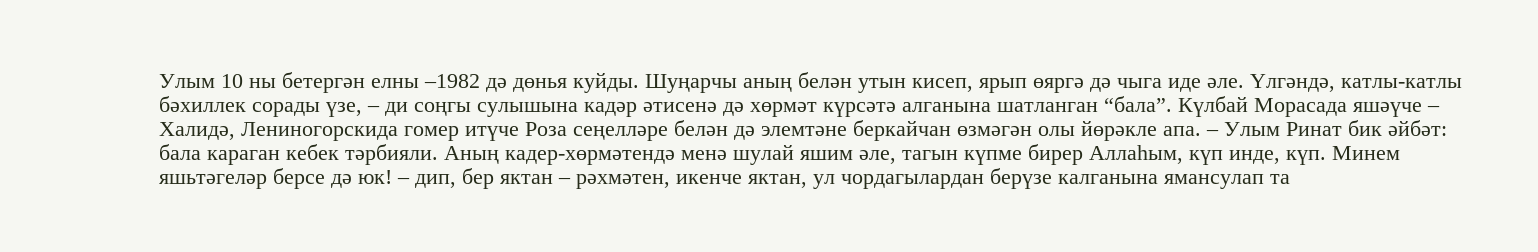Улым 10 ны бетергән елны –1982 дә дөнья куйды. Шуңарчы аның белән утын кисеп, ярып өяргә дә чыга иде әле. Үлгәндә, катлы-катлы бәхиллек сорады үзе, – ди соңгы сулышына кадәр әтисенә дә хөрмәт күрсәтә алганына шатланган “бала”. Күлбай Морасада яшәүче – Халидә, Лениногорскида гомер итүче Роза сеңелләре белән дә элемтәне беркайчан өзмәгән олы йөрәкле апа. – Улым Ринат бик әйбәт: бала караган кебек тәрбияли. Аның кадер-хөрмәтендә менә шулай яшим әле, тагын күпме бирер Аллаһым, күп инде, күп. Минем яшьтәгеләр берсе дә юк! – дип, бер яктан – рәхмәтен, икенче яктан, ул чордагылардан берүзе калганына ямансулап та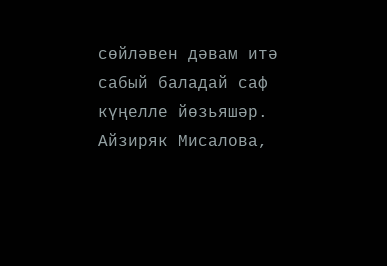сөйләвен дәвам итә сабый баладай саф күңелле йөзьяшәр. Айзиряк Мисалова,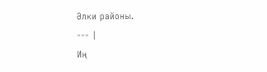Әлки районы.
--- |
Иң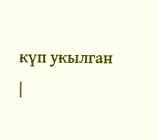күп укылган
|